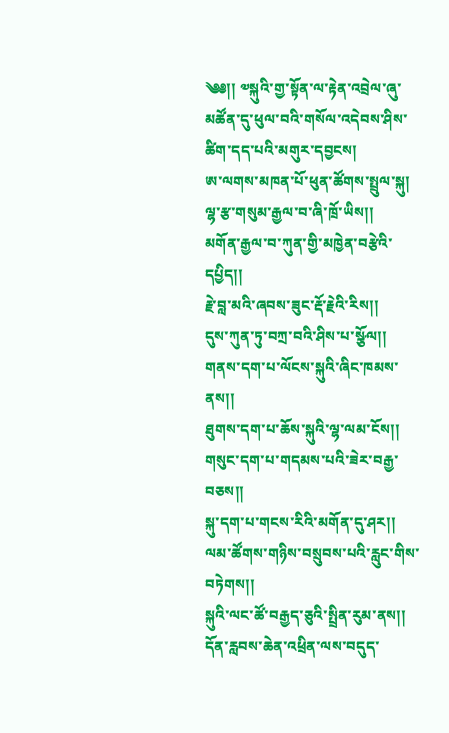༄༅།། ༧སྐུའི་གྱ་སྟོན་ལ་རྟེན་འབྲེལ་ཞུ་མཚོན་དུ་ཕུལ་བའི་གསོལ་འདེབས་ཤིས་ཚིག་དད་པའི་མགུར་དབྱངས།
ཨ་ལགས་མཁན་པོ་ཕུན་ཚོགས་སྤྲུལ་སྐུ།
ལྷ་རྩ་གསུམ་རྒྱལ་བ་ཞི་ཁྲོ་ཡིས།།
མགོན་རྒྱལ་བ་ཀུན་གྱི་མཁྱེན་བརྩེའི་དཔྱིད།།
རྗེ་བླ་མའི་ཞབས་ཟུང་རྡོ་རྗེའི་རིས།།
དུས་ཀུན་ཏུ་བཀྲ་བའི་ཤིས་པ་སྩོལ།།
གནས་དག་པ་ལོངས་སྐུའི་ཞིང་ཁམས་ནས།།
ཐུགས་དག་པ་ཆོས་སྐུའི་ལྷ་ལམ་ངོས།།
གསུང་དག་པ་གདམས་པའི་ཟེར་བརྒྱ་བཅས།།
སྐུ་དག་པ་གངས་རིའི་མགོན་དུ་ཤར།།
ལམ་ཚོགས་གཉིས་བསྲུབས་པའི་རླུང་གིས་བཏེགས།།
སྐུའི་ལང་ཚོ་བརྒྱད་ཅུའི་སྤྲིན་རུམ་ནས།།
དོན་རླབས་ཆེན་འཕྲིན་ལས་བདུད་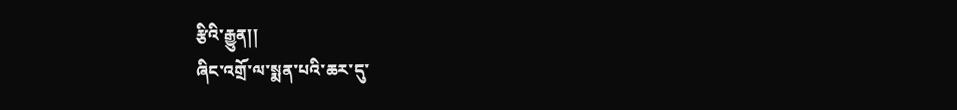རྩིའི་རྒྱུན།།
ཞིང་འགྲོ་ལ་སྨན་པའི་ཆར་དུ་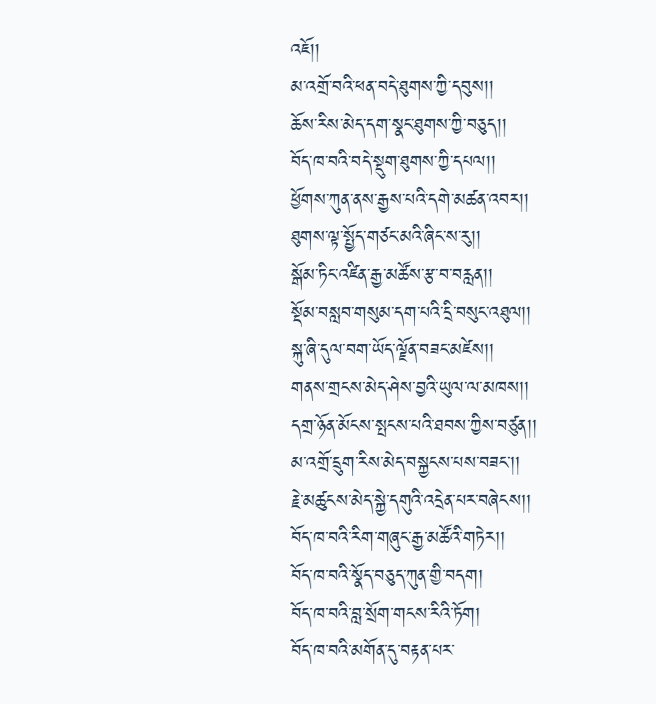འཇོ།།
མ་འགྲོ་བའི་ཕན་བདེ་ཐུགས་ཀྱི་དབུས།།
ཆོས་རིས་མེད་དག་སྣང་ཐུགས་ཀྱི་བཅུད།།
བོད་ཁ་བའི་བདེ་སྡུག་ཐུགས་ཀྱི་དཔལ།།
ཕྱོགས་ཀུན་ནས་རྒྱས་པའི་དགེ་མཚན་འབར།།
ཐུགས་ལྟ་སྤྱོད་གཙང་མའི་ཞིང་ས་རུ།།
སྒོམ་ཏིང་འཛིན་རྒྱ་མཚོས་རྩ་བ་བརླན།།
སྡོམ་བསླབ་གསུམ་དག་པའི་དྲི་བསུང་འཐུལ།།
སྐུ་ཞི་དུལ་བག་ཡོད་ལྗོན་བཟང་མཛེས།།
གནས་གྲངས་མེད་ཤེས་བྱའི་ཡུལ་ལ་མཁས།།
དགྲ་ཉོན་མོངས་སྤངས་པའི་ཐབས་ཀྱིས་བཙུན།།
མ་འགྲོ་དྲུག་རིས་མེད་བསྐྱངས་པས་བཟང་།།
རྗེ་མཚུངས་མེད་སྐྱེ་དགུའི་འདྲེན་པར་བཞེངས།།
བོད་ཁ་བའི་རིག་གཞུང་རྒྱ་མཚོའི་གཏེར།།
བོད་ཁ་བའི་སྣོད་བཅུད་ཀུན་གྱི་བདག།
བོད་ཁ་བའི་བླ་སྲོག་གངས་རིའི་ཏོག།
བོད་ཁ་བའི་མགོན་དུ་བརྟན་པར་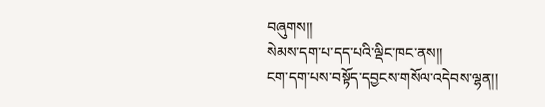བཞུགས།།
སེམས་དག་པ་དད་པའི་ལྡིང་ཁང་ནས།།
ངག་དག་པས་བསྟོད་དབྱངས་གསོལ་འདེབས་ལྷན།།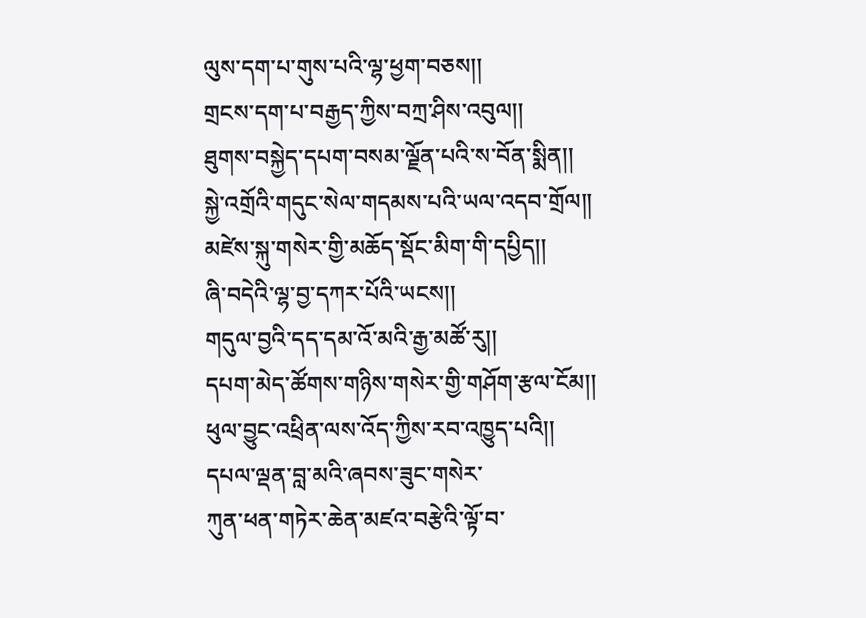ལུས་དག་པ་གུས་པའི་ལྷ་ཕྱག་བཅས།།
གྲངས་དག་པ་བརྒྱད་ཀྱིས་བཀྲ་ཤིས་འབུལ།།
ཐུགས་བསྐྱེད་དཔག་བསམ་ལྗོན་པའི་ས་བོན་སྨིན།།
སྐྱེ་འགྲོའི་གདུང་སེལ་གདམས་པའི་ཡལ་འདབ་གྲོལ།།
མཛེས་སྐུ་གསེར་གྱི་མཆོད་སྡོང་མིག་གི་དཔྱིད།།
ཞི་བདེའི་ལྷ་བྱ་དཀར་པོའི་ཡངས།།
གདུལ་བྱའི་དད་དམ་འོ་མའི་རྒྱ་མཚོ་རུ།།
དཔག་མེད་ཚོགས་གཉིས་གསེར་གྱི་གཤོག་རྩལ་ངོམ།།
ཕུལ་བྱུང་འཕྲིན་ལས་འོད་ཀྱིས་རབ་འཁྱུད་པའི།།
དཔལ་ལྡན་བླ་མའི་ཞབས་ཟུང་གསེར་
ཀུན་ཕན་གཏེར་ཆེན་མཛའ་བརྩེའི་ལྟོ་བ་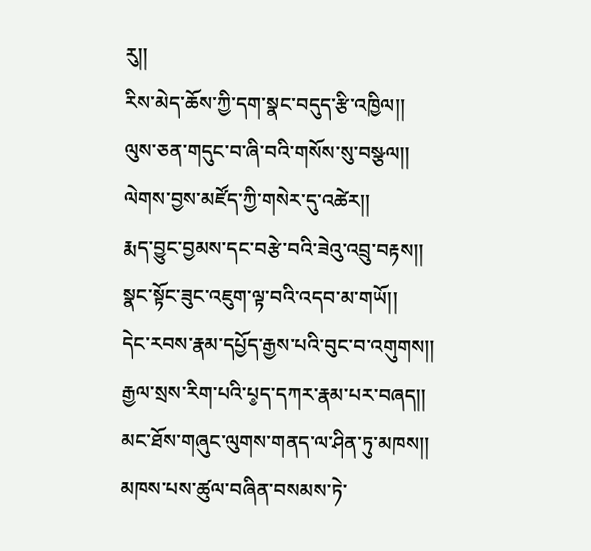རུ།།
རིས་མེད་ཆོས་ཀྱི་དག་སྣང་བདུད་རྩི་འཁྱིལ།།
ལུས་ཅན་གདུང་བ་ཞི་བའི་གསོས་སུ་བསྩལ།།
ལེགས་བྱས་མཛོད་ཀྱི་གསེར་དུ་འཚེར།།
རྨད་བྱུང་བྱམས་དང་བརྩེ་བའི་ཟེའུ་འབྲུ་བརྟས།།
སྣང་སྟོང་ཟུང་འཇུག་ལྟ་བའི་འདབ་མ་གཡོ།།
དེང་རབས་རྣམ་དཔྱོད་རྒྱས་པའི་བུང་བ་འགུགས།།
རྒྱལ་སྲས་རིག་པའི་པ༵ད་དཀར་རྣམ་པར་བཞད།།
མང་ཐོས་གཞུང་ལུགས་གནད་ལ་ཤིན་ཏུ་མཁས།།
མཁས་པས་ཚུལ་བཞིན་བསམས་ཏེ་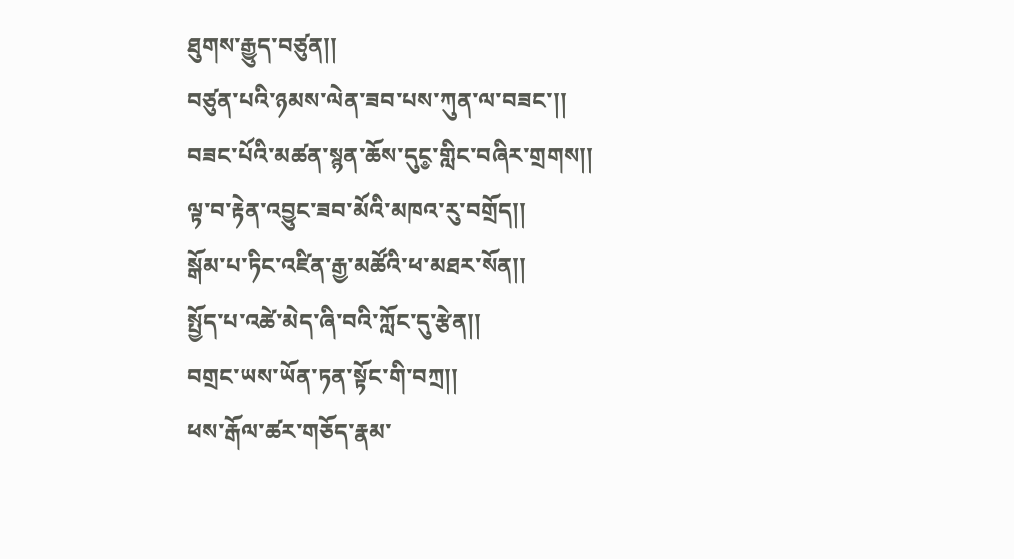ཐུགས་རྒྱུད་བཙུན།།
བཙུན་པའི་ཉམས་ལེན་ཟབ་པས་ཀུན་ལ་བཟང་།།
བཟང་པོའི་མཚན་སྙན་ཆོས་དུང༵་གླིང་བཞིར་གྲགས།།
ལྟ་བ་རྟེན་འབྱུང་ཟབ་མོའི་མཁའ་རུ་བགྲོད།།
སྒོམ་པ་ཏིང་འཛིན་རྒྱ་མཚོའི་ཕ་མཐར་སོན།།
སྤྱོད་པ་འཚེ་མེད་ཞི་བའི་ཀློང་དུ་རྩེན།།
བགྲང་ཡས་ཡོན་ཏན་སྟོང་གི་བཀྲ།།
ཕས་རྒོལ་ཚར་གཅོད་རྣམ་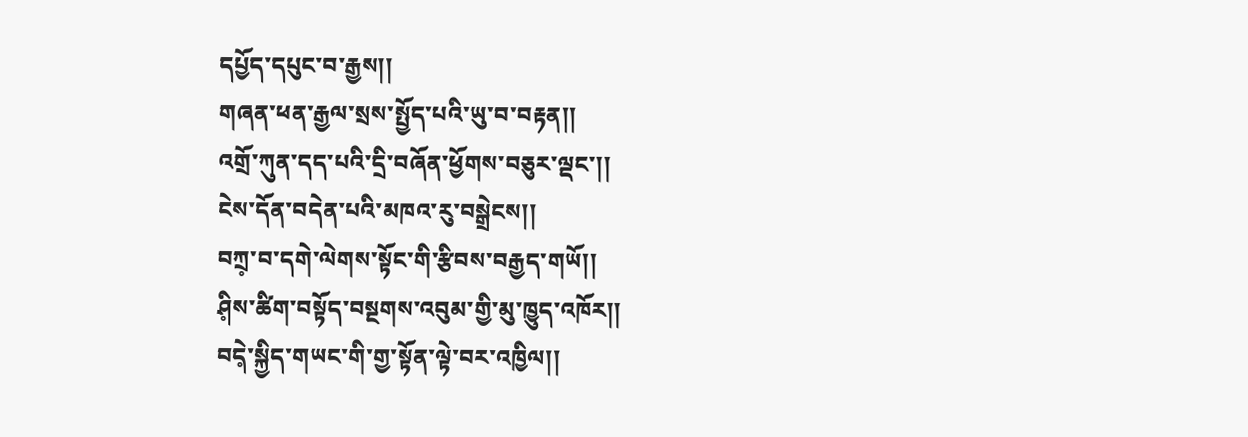དཔྱོད་དཔུང་བ་རྒྱས།།
གཞན་ཕན་རྒྱལ་སྲས་སྤྱོད་པའི་ཡུ་བ་བརྟན།།
འགྲོ་ཀུན་དད་པའི་དྲི་བཞོན་ཕྱོགས་བཅུར་ལྡང་།།
ངེས་དོན་བདེན་པའི་མཁའ་རུ་བསྒྲེངས།།
བཀྲ༷་བ་དགེ་ལེགས་སྟོང་གི་རྩིབས་བརྒྱད་གཡོ།།
ཤི༷ས་ཚིག་བསྟོད་བསྔགས་འབུམ་གྱི་མུ་ཁྱུད་འཁོར།།
བདེ༷་སྐྱིད་གཡང་གི་གྱ་སྟོན་ལྟེ་བར་འཁྱིལ།།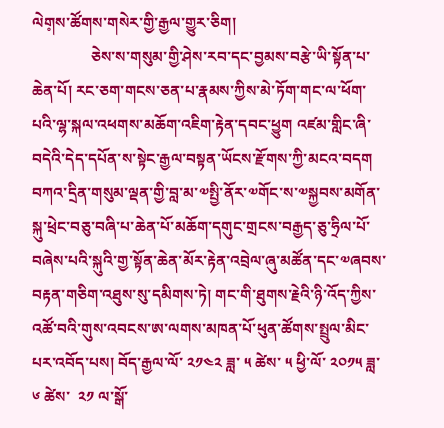ལེག༷ས་ཚོགས་གསེར་གྱི་རྒྱལ་གྱུར་ཅིག།
               ཅེས་ས་གསུམ་གྱི་ཤེས་རབ་དང་བྱམས་བརྩེ་ཡི་སྟོན་པ་ཆེན་པོ། རང་ཅག་གངས་ཅན་པ་རྣམས་ཀྱིས་མེ་ཏོག་གང་ལ་ཕོག་པའི་ལྷ་སྐལ་འཕགས་མཆོག་འཇིག་རྟེན་དབང་ཕྱུག འཛམ་གླིང་ཞི་བདེའི་དེད་དཔོན་ས་སྟེང་རྒྱལ་བསྟན་ཡོངས་རྫོགས་ཀྱི་མངའ་བདག བཀའ་དྲིན་གསུམ་ལྡན་གྱི་བླ་མ་༧སྤྱི་ནོར་༧གོང་ས་༧སྐྱབས་མགོན་སྐུ་ཕྲེང་བཅུ་བཞི་པ་ཆེན་པོ་མཆོག་དགུང་གྲངས་བརྒྱད་ཅུ་ཧྲིལ་པོ་བཞེས་པའི་སྐུའི་གྱ་སྟོན་ཆེན་མོར་རྟེན་འབྲེལ་ཞུ་མཚོན་དང་༧ཞབས་བརྟན་གཅིག་འཐུས་སུ་དམིགས་ཏེ། གང་གི་ཐུགས་རྗེའི་ཉི་འོད་ཀྱིས་འཚོ་བའི་གུས་འབངས་ཨ་ལགས་མཁན་པོ་ཕུན་ཚོགས་སྤྲུལ་མིང་པར་འབོད་པས། བོད་རྒྱལ་ལོ་ ༢༡༤༢ ཟླ་ ༥ ཚེས་ ༥ ཕྱི་ལོ་ ༢༠༡༥ ཟླ་ ༦ ཚེས་  ༢༡ ལ་སྒོ་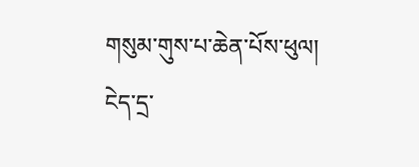གསུམ་གུས་པ་ཆེན་པོས་ཕུལ།
ངེད་དྲ་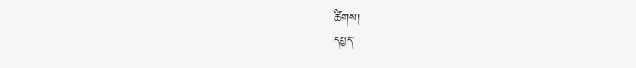ཚིགས།
དཔྱད་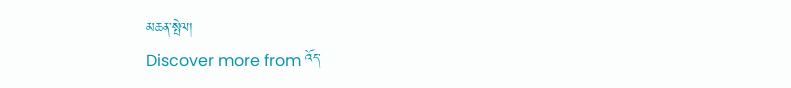མཆན་སྤེལ།
Discover more from འོད་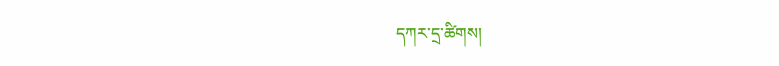དཀར་དྲ་ཚིགས།